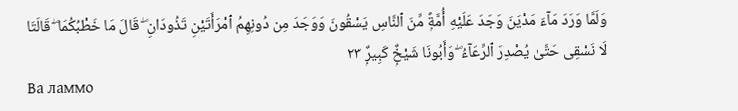وَلَمَّا وَرَدَ مَآءَ مَدْيَنَ وَجَدَ عَلَيْهِ أُمَّةًۭ مِّنَ ٱلنَّاسِ يَسْقُونَ وَوَجَدَ مِن دُونِهِمُ ٱمْرَأَتَيْنِ تَذُودَانِ ۖ قَالَ مَا خَطْبُكُمَا ۖ قَالَتَا لَا نَسْقِى حَتَّىٰ يُصْدِرَ ٱلرِّعَآءُ ۖ وَأَبُونَا شَيْخٌۭ كَبِيرٌۭ ٢٣
Ва ламмо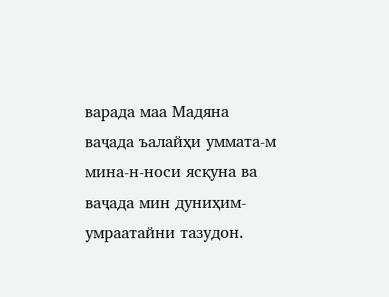варада маа Мадяна ваҷада ъалайҳи уммата-м мина-н-носи ясқуна ва ваҷада мин дуниҳим-умраатайни тазудон.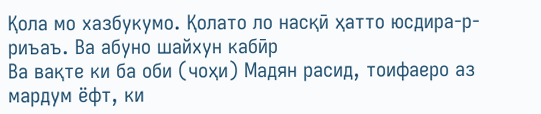Қола мо хазбукумо. Қолато ло насқӣ ҳатто юсдира-р-риъаъ. Ва абуно шайхун кабӣр
Ва вақте ки ба оби (чоҳи) Мадян расид, тоифаеро аз мардум ёфт, ки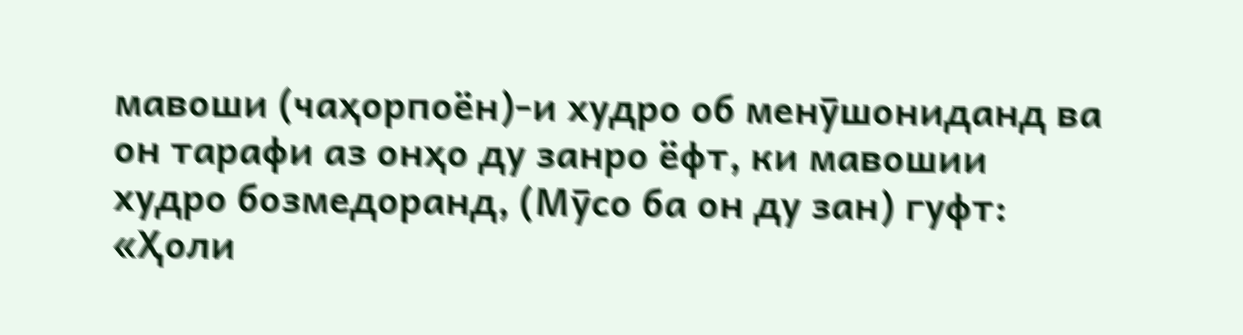мавоши (чаҳорпоён)-и худро об менӯшониданд ва он тарафи аз онҳо ду занро ёфт, ки мавошии худро бозмедоранд, (Мӯсо ба он ду зан) гуфт: «Ҳоли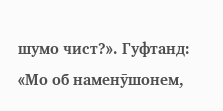шумо чист?». Гуфтанд: «Мо об наменӯшонем,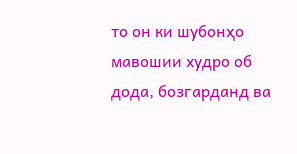то он ки шубонҳо мавошии худро об дода, бозгарданд ва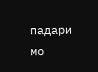падари мо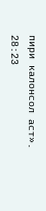пири калонсол аст».
28:23